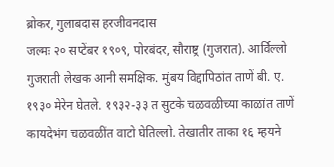ब्रोकर, गुलाबदास हरजीवनदास
जल्मः २० सप्टेंबर १९०९, पोरबंदर, सौराष्ट्र (गुजरात). आर्विल्लो गुजराती लेखक आनी समक्षिक. मुंबय विद्दापिठांत ताणें बी. ए. १९३० मेरेन घेतले. १९३२-३३ त सुटके चळवळीच्या काळांत ताणें कायदेभंग चळवळींत वाटो घेतिल्लो. तेखातीर ताका १६ म्हयने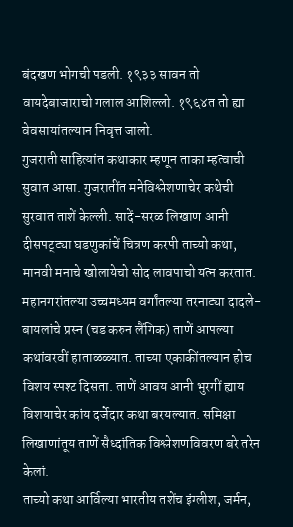बंदखण भोगची पडली. १९३३ सावन तो वायदेबाजाराचो गलाल आशिल्लो. १९६४त तो ह्या वेवसायांतल्यान निवृत्त जालो.
गुजराती साहित्यांत कथाकार म्हणून ताका म्हत्वाची सुवात आसा. गुजरातींत मनेविश्लेशणाचेर कथेची सुरवात ताशें केल्ली. सादें-सरळ लिखाण आनी दीसपट्ट्या घडणुकांचें चित्रण करपी ताच्यो कथा, मानवी मनाचे खोलायेचो सोद लावपाचो यत्न करतात. महानगरांतल्या उच्चमध्यम वर्गांतल्या तरनाट्या दादले-बायलांचे प्रस्न (चड करुन लैंगिक) ताणें आपल्या कथांवरवीं हाताळळ्यात. ताच्या एकाकींतल्यान होच विशय स्पश्ट दिसता. ताणें आवय आनी भुरगीं ह्याय विशयाचेर कांय दर्जेदार कथा बरयल्यात. समिक्षा लिखाणांतूय ताणें सैध्दांतिक विश्लेशणविवरण बरे तरेन केलां.
ताच्यो कथा आर्विल्या भारतीय तशेंच इंग्लीश, जर्मन,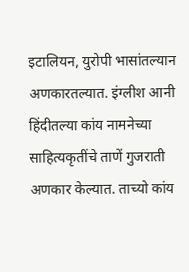इटालियन, युरोपी भासांतल्यान अणकारतल्यात. इंग्लीश आनी हिंदीतल्या कांय नामनेच्या साहित्यकृतींचे ताणें गुजराती अणकार केल्यात. ताच्यो कांय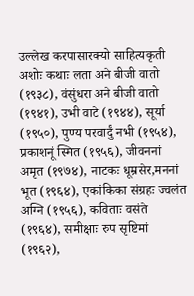उल्लेख करपासारक्यो साहित्यकृती अशोः कथाः लता अने बीजी वातो (१९३८), वंसुंधरा अने बीजी वातो (१९४१), उभी वाटे (१९४४), सूर्या (१९५०), पुण्य परवार्दुं नभी (१९५४), प्रकाशनूं स्मित (१९५६), जीवननां अमृत (१९७४), नाटकः धूम्रसेर,मननां भूत (१९६४), एकांकिका संग्रहः ज्वलंत अग्नि (१९५६), कविताः वसंते (१९६४), समीक्षाः रुप सृष्टिमां (१९६२),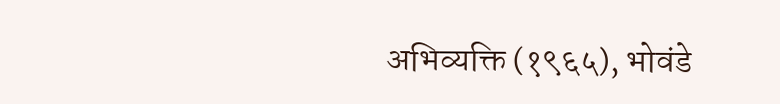अभिव्यक्ति (१९६५), भोवंडे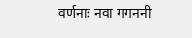वर्णनाः नवा गगननी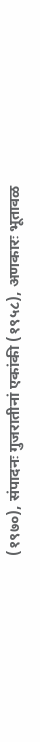(१९७०), संपादनः गुजरातीनां एकांकी (१९५८), अणकारः भूतावळ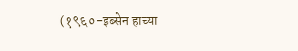(१९६०-इब्सेन हाच्या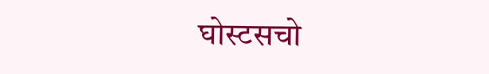घोस्टसचो